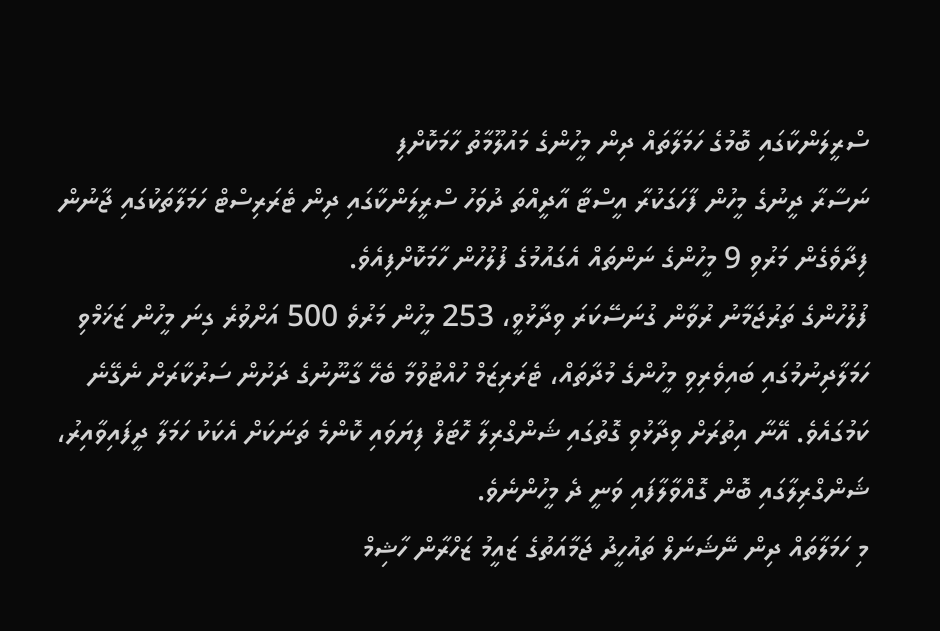ސްރީލަންކާގައި ބޮމުގެ ހަމަލާތައް ދިން މީހުންގެ މައުލޫމާތު ހާމަކޮށްފި
ނަސާރާ ދީނުގެ މީހުން ފާހަގަކުރާ އީސްޓާ އާދީއްތަ ދުވަހު ސްރީލަންކާގައި ދިން ޓެރަރިސްޓް ހަމަލާތަކުގައި ޖާނުން ފިދާވެގެން މަރުވި 9 މީހުންގެ ނަންތައް އެގައުމުގެ ފުލުހުން ހާމަކޮށްފިއެވެ.
ފުލުހުންގެ ތަރުޖަމާނު ރުވާން ގުނަސޭކަރަ ވިދާޅުވީ، 253 މީހުން މަރުވެ 500 އަށްވުރެ ގިނަ މީހުން ޒަޚަމްވި ހަމަލާދިނުމުގައި ބައިވެރިވި މީހުންގެ މުދާތައް، ޓެރަރިޒަމް ހުއްޓުވުމާ ބެހޭ ގާނޫނުގެ ދަށުން ސަރުކާރަށް ނެގޭނެ ކަމުގައެވެ. އޭނާ އިތުރަށް ވިދާޅުވި ގޮތުގައި ޝަންގްރިލާ ހޮޓަލް ފިޔަވައި ކޮންމެ ތަނަކަށް އެކަކު ހަމަލާ ދީފައިވާއިރު، ޝަންގްރިލާގައި ބޮން ގޮއްވާލާފައި ވަނީ ދެ މީހުންނެވެ.
މި ހަމަލާތައް ދިން ނޭޝަނަލް ތައުހީދު ޖަމާއަތުގެ ޒައީމު ޒަހްރާން ހާޝިމް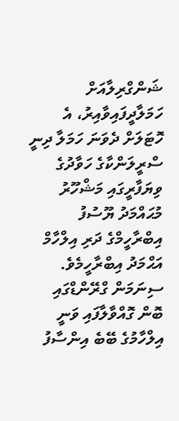ޝަންގްރިލާއަށް ހަމަލާދީފައިވާއިރު، އެ ހޮޓަލަށް ދެވަނަ ހަމަލާ ދިނީ  ސްރީލަންކާގެ ހަވާދުގެ ވިޔަފާރީގައި މަޝްހޫރު މުޙައްމަދު ޔޫސުފު އިބްރާހީމްގެ ދަރި އިލްހާމް އަޙްމަދު އިބްރާހީމެވެ. ސިނަމަން ގްރޭންޑްގައި ބޮން ގޮއްވާލާފައި ވަނީ އިލްހާމުގެ ބޭބެ އިންސާފު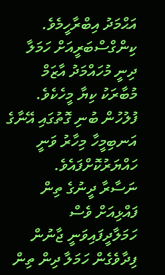އަޙްމަދު އިބްރާހީމެވެ. ކިންގްސްބަރީއަށް ހަމަލާ ދިނީ މުހައްމަދު އާޒަމް މުބާރަކު ކިޔާ މީހެކެވެ. ފުލުހުން ބުނި ގޮތުގައި އޭނާގެ އަނބިމީހާ މިހާރު ވަނީ ހައްޔަރުކޮށްފައެވެ.
ނަސާރާ ދީނުގެ ތިން ފައްޅިއަށް ވެސް ހަމަލާދީފައިވަނީ ޖާނުން ފިދާވެގެން ހަމަލާ ދިން ތިން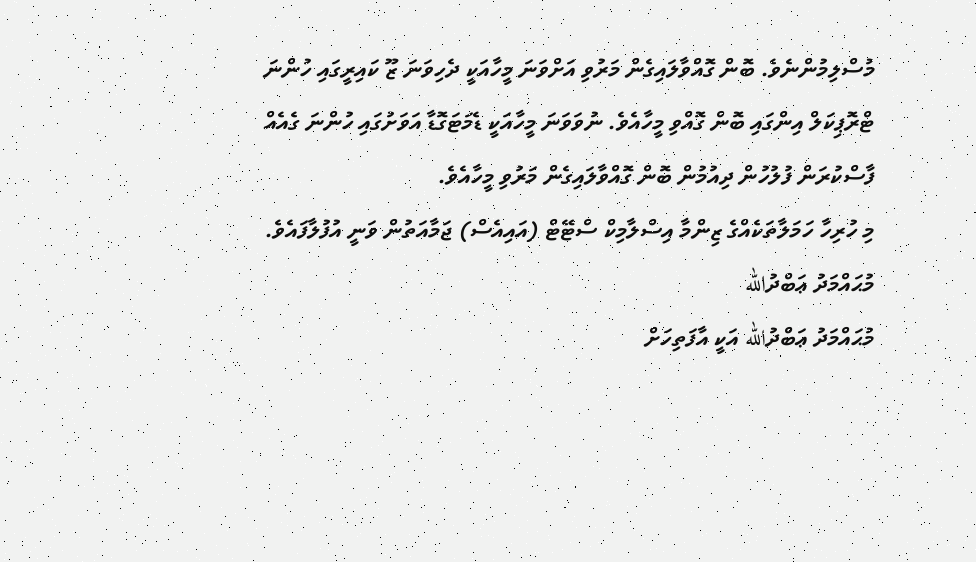މުސްލިމުންނެވެ. ބޮން ގޮއްވާލައިގެން މަރުވި އަށްވަނަ މީހާއަކީ ދެހިވަނަ ޒޫ ކައިރީގައި ހުންނަ ޓްރޮޕިކަލް އިންގައި ބޮން ގޮއްވި މީހާއެވެ. ނުވަވަނަ މީހާއަކީ ޑެމަޓަގޮޑާ އަވަށުގައި ހުންނަ ގެއެއް ފާސްކުރަން ފުލުހުން ދިއުމުން ބޮން ގޮއްވާލައިގެން މަރުވި މީހާއެވެ.
މި ހުރިހާ ހަމަލާތަކެއްގެ ޒިންމާ އިސްލާމިކް ސްޓޭޓް (އައިއެސް) ޖަމާއަތުން ވަނީ އުފުލާފައެވެ.
މުޙައްމަދު ޢަބްދުالله
މުޙައްމަދު ޢަބްދުالله އަކީ އާފަތިހަށް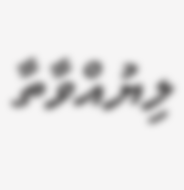ލިޔުއްވާތާ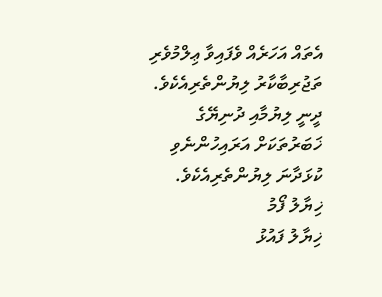އެތައް އަހަރެއް ވެފައިވާ ޢިލްމުވެރި ތަޖުރިބާކާރު ލިޔުންތެރިއެކެވެ. ދީނީ ލިޔުމާއި ދުނިޔޭގެ ޚަބަރުތަކަށް އަރައިހުންނެވި ކުޅަދާނަ ލިޔުންތެރިއެކެވެ.
ޚިޔާލު ފޯމު
ޚިޔާލު ފައުޅު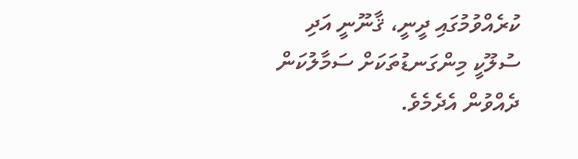ކުރެއްވުމުގައި ދީނީ، ޤާނޫނީ އަދި ސުލޫކީ މިންގަނޑުތަކަށް ސަމާލުކަން ދެއްވުން އެދެމެވެ.